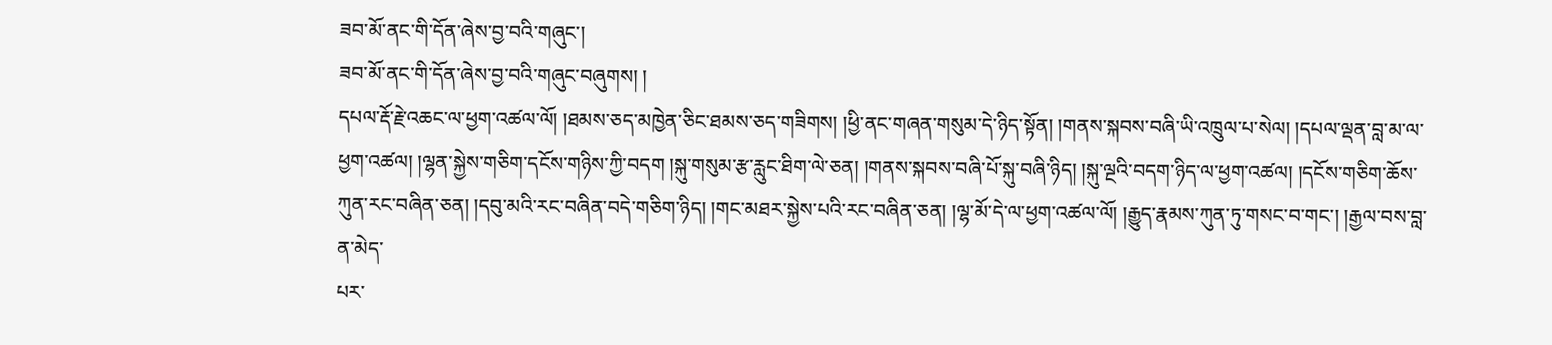ཟབ་མོ་ནང་གི་དོན་ཞེས་བྱ་བའི་གཞུང་།
ཟབ་མོ་ནང་གི་དོན་ཞེས་བྱ་བའི་གཞུང་བཞུགས། །
དཔལ་རྡོ་རྗེ་འཆང་ལ་ཕྱག་འཚལ་ལོ། །ཐམས་ཅད་མཁྱེན་ཅིང་ཐམས་ཅད་གཟིགས། །ཕྱི་ནང་གཞན་གསུམ་དེ་ཉིད་སྟོན། །གནས་སྐབས་བཞི་ཡི་འཁྲུལ་པ་སེལ། །དཔལ་ལྡན་བླ་མ་ལ་ཕྱག་འཚལ། །ལྷན་སྐྱེས་གཅིག་དངོས་གཉིས་ཀྱི་བདག །སྐུ་གསུམ་རྩ་རླུང་ཐིག་ལེ་ཅན། །གནས་སྐབས་བཞི་པོ་སྐུ་བཞི་ཉིད། །སྐུ་ལྔའི་བདག་ཉིད་ལ་ཕྱག་འཚལ། །དངོས་གཅིག་ཆོས་ཀུན་རང་བཞིན་ཅན། །དབུ་མའི་རང་བཞིན་བདེ་གཅིག་ཉིད། །གང་མཐར་སྐྱེས་པའི་རང་བཞིན་ཅན། །ལྷ་མོ་དེ་ལ་ཕྱག་འཚལ་ལོ། །རྒྱུད་རྣམས་ཀུན་ཏུ་གསང་བ་གང་། །རྒྱལ་བས་བླ་ན་མེད་
པར་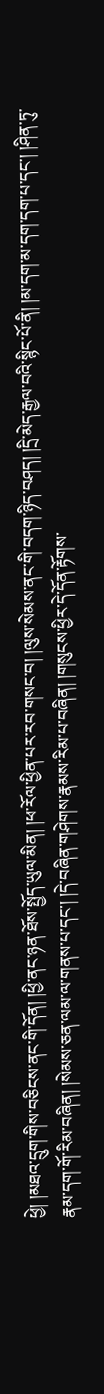ཕྱེ། །མཐའ་དྲུག་གིས་བཅིངས་ནང་གི་དོན། །ཕྱི་ནང་ཉན་ཐོས་སྤྱོད་ཡུལ་མིན། །ཕ་རོལ་ཕྱིན་པར་རབ་གསང་བ། །ལུས་སེམས་ནང་གི་བདག་ཉིད་བཤད། །དྲི་མེད་རྒྱལ་བའི་སྙིང་པོ་ནི། །མ་དག་མ་དག་དག་པ་དང་། །ཤིན་ཏུ་རྣམ་དག་གོ་རིམ་བཞིན། །སེམས་ཅན་ལམ་ལ་གནས་པ་དང་། །དེ་བཞིན་གཤེགས་རྣམས་རིམ་པ་བཞིན། །གསུངས་ཕྱིར་དེ་དོན་རྟོགས་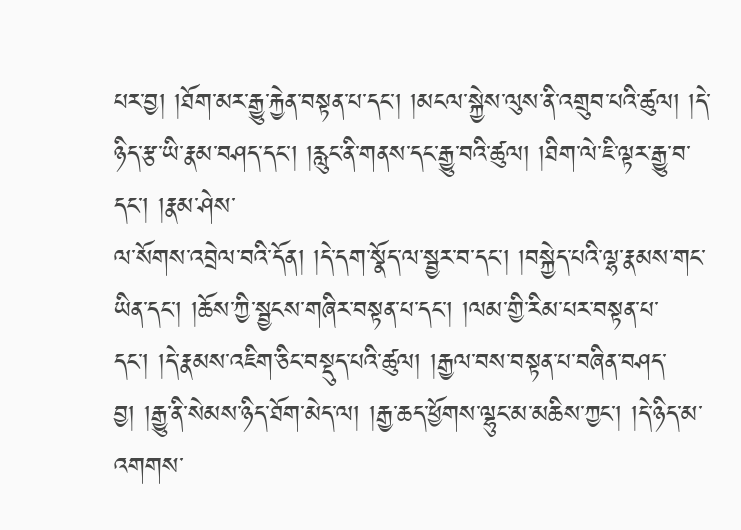པར་བྱ། །ཐོག་མར་རྒྱུ་རྐྱེན་བསྟན་པ་དང་། །མངལ་སྐྱེས་ལུས་ནི་འགྲུབ་པའི་ཚུལ། །དེ་ཉིད་རྩ་ཡི་རྣམ་བཤད་དང་། །རླུང་ནི་གནས་དང་རྒྱུ་བའི་ཚུལ། །ཐིག་ལེ་ཇི་ལྟར་རྒྱུ་བ་དང་། །རྣམ་ཤེས་
ལ་སོགས་འབྲེལ་བའི་དོན། །དེ་དག་སྣོད་ལ་སྦྱར་བ་དང་། །བསྐྱེད་པའི་ལྷ་རྣམས་གང་ཡིན་དང་། །ཆོས་ཀྱི་སྦྱངས་གཞིར་བསྟན་པ་དང་། །ལམ་གྱི་རིམ་པར་བསྟན་པ་དང་། །དེ་རྣམས་འཇིག་ཅིང་བསྡུད་པའི་ཚུལ། །རྒྱལ་བས་བསྟན་པ་བཞིན་བཤད་བྱ། །རྒྱུ་ནི་སེམས་ཉིད་ཐོག་མེད་ལ། །རྒྱ་ཆད་ཕྱོགས་ལྷུང་མ་མཆིས་ཀྱང་། །དེ་ཉིད་མ་འགགས་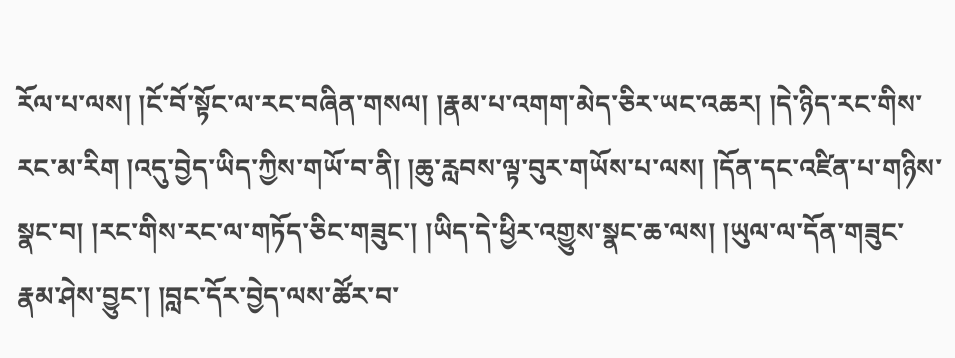རོལ་པ་ལས། །ངོ་བོ་སྟོང་ལ་རང་བཞིན་གསལ། །རྣམ་པ་འགག་མེད་ཅིར་ཡང་འཆར། །དེ་ཉིད་རང་གིས་རང་མ་རིག །འདུ་བྱེད་ཡིད་ཀྱིས་གཡོ་བ་ནི། །ཆུ་རླབས་ལྟ་བུར་གཡོས་པ་ལས། །དོན་དང་འཛིན་པ་གཉིས་སྣང་བ། །རང་གིས་རང་ལ་གཏོད་ཅིང་གཟུང་། །ཡིད་དེ་ཕྱིར་འགྱུས་སྣང་ཆ་ལས། །ཡུལ་ལ་དོན་གཟུང་རྣམ་ཤེས་བྱུང་། །བླང་དོར་བྱེད་ལས་ཚོར་བ་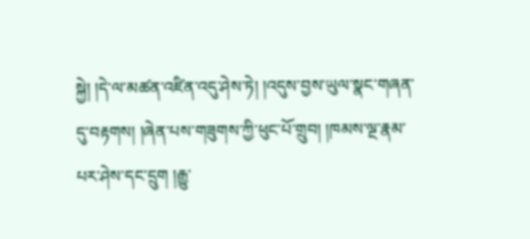སྐྱེ། །དེ་ལ་མཚན་འཛིན་འདུ་ཤེས་ཏེ། །འདུས་བྱས་ཡུལ་སྣང་གཞན་དུ་བརྟགས། །ཞེན་པས་གཟུགས་ཀྱི་ཕུང་པོ་གྲུབ། །ཁམས་ལྔ་རྣམ་པར་ཤེས་དང་དྲུག །རྒྱུ་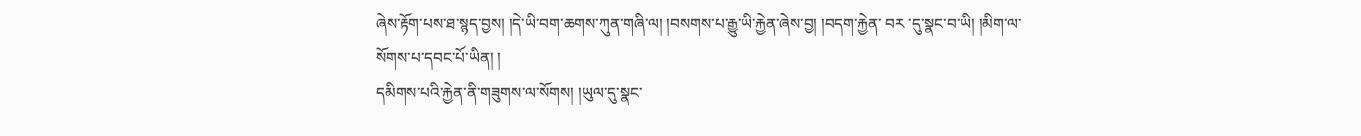ཞེས་རྟོག་པས་ཐ་སྙད་བྱས། །དེ་ཡི་བག་ཆགས་ཀུན་གཞི་ལ། །བསགས་པ་རྒྱུ་ཡི་རྐྱེན་ཞེས་བྱ། །བདག་རྐྱེན་ བར ་དུ་སྣང་བ་ཡི། །མིག་ལ་སོགས་པ་དབང་པོ་ཡིན། །
དམིགས་པའི་རྐྱེན་ནི་གཟུགས་ལ་སོགས། །ཡུལ་དུ་སྣང་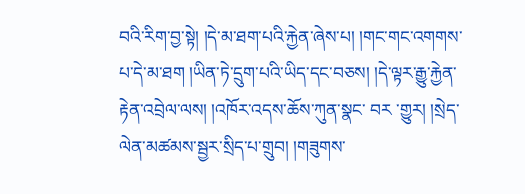བའི་རིག་བྱ་སྟེ། །དེ་མ་ཐག་པའི་རྐྱེན་ཞེས་པ། །གང་གང་འགགས་པ་དེ་མ་ཐག །ཡིན་ཏེ་དྲུག་པའི་ཡིད་དང་བཅས། །དེ་ལྟར་རྒྱུ་རྐྱེན་རྟེན་འབྲེལ་ལས། །འཁོར་འདས་ཆོས་ཀུན་སྣང་ བར ་གྱུར། །སྲེད་ལེན་མཚམས་སྦྱར་སྲིད་པ་གྲུབ། །གཟུགས་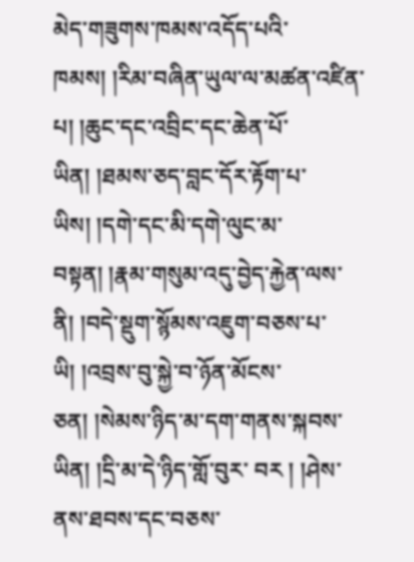མེད་གཟུགས་ཁམས་འདོད་པའི་ཁམས། །རིམ་བཞིན་ཡུལ་ལ་མཚན་འཛིན་པ། །ཆུང་དང་འབྲིང་དང་ཆེན་པོ་ཡིན། །ཐམས་ཅད་བླང་དོར་རྟོག་པ་ཡིས། །དགེ་དང་མི་དགེ་ལུང་མ་བསྟན། །རྣམ་གསུམ་འདུ་བྱེད་རྐྱེན་ལས་ནི། །བདེ་སྡུག་སྙོམས་འཇུག་བཅས་པ་ཡི། །འབྲས་བུ་སྐྱེ་བ་ཉོན་མོངས་ཅན། །སེམས་ཉིད་མ་དག་གནས་སྐབས་ཡིན། །དྲི་མ་དེ་ཉིད་གློ་བུར་ བར ། །ཤེས་ནས་ཐབས་དང་བཅས་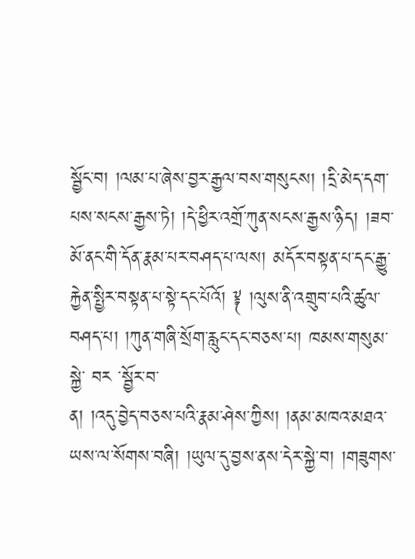སྦྱོང་བ། །ལམ་པ་ཞེས་བྱར་རྒྱལ་བས་གསུངས། །དྲི་མེད་དག་པས་སངས་རྒྱས་ཏེ། །དེ་ཕྱིར་འགྲོ་ཀུན་སངས་རྒྱས་ཉིད། །ཟབ་མོ་ནང་གི་དོན་རྣམ་པར་བཤད་པ་ལས། མདོར་བསྟན་པ་དང་རྒྱུ་རྐྱེན་སྤྱིར་བསྟན་པ་སྟེ་དང་པོའོ། ༈ །ལུས་ནི་འགྲུབ་པའི་ཚུལ་བཤད་པ། །ཀུན་གཞི་སྲོག་རླུང་དང་བཅས་པ། ཁམས་གསུམ་སྐྱེ་ བར ་སྦྱོར་བ་
ན། །འདུ་བྱེད་བཅས་པའི་རྣམ་ཤེས་ཀྱིས། །ནམ་མཁའ་མཐའ་ཡས་ལ་སོགས་བཞི། །ཡུལ་དུ་བྱས་ནས་དེར་སྐྱེ་བ། །གཟུགས་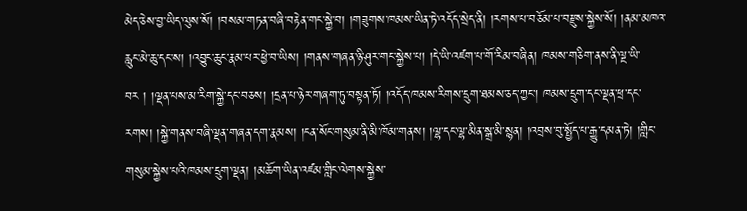མེད་ཅེས་བྱ་ཡིད་ལུས་སོ། །བསམ་གཏན་བཞི་བརྟེན་གང་སྐྱེ་བ། །གཟུགས་ཁམས་ཡིན་ཏེ་འདོད་སྲེད་ནི། །རགས་པ་བཅོམ་པ་བརྫུས་སྐྱེས་སོ། །ནམ་མཁའ་རླུང་མེ་ཆུ་དང་ས། །འབྱུང་ཆུང་རྣམ་པར་ཕྱེ་བ་ཡིས། །གནས་གཞན་ཉི་ཤུར་གང་སྐྱེས་པ། །དེ་ཡི་འཛག་པ་གོ་རིམ་བཞིན། ཁམས་གཅིག་ནས་ནི་ལྔ་ཡི་ བར ། །ལྡན་པས་མ་རིག་སྐྱེ་དང་བཅས། །དྲན་པ་ཉེར་གཞག་ཏུ་བསྟན་ཏོ། །འདོད་ཁམས་རིགས་དྲུག་ཐམས་ཅད་ཀྱང་། ཁམས་དྲུག་དང་ལྡན་ཕྲ་དང་རགས། །སྐྱེ་གནས་བཞི་ལྡན་གཞན་དག་རྣམས། །ངན་སོང་གསུམ་ནི་མི་ཁོམ་གནས། །ལྷ་དང་ལྷ་མིན་སྒྲ་མི་སྙན། །འབྲས་བུ་སྤྱོད་པ་རྒྱུ་དམན་ཏེ། །གླིང་གསུམ་སྐྱེས་པའི་ཁམས་དྲུག་ལྡན། །མཆོག་ཡིན་འཛམ་གླིང་ལེགས་སྐྱེས་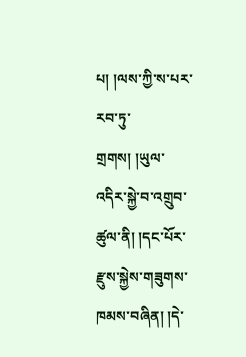པ། །ལས་ཀྱི་ས་པར་རབ་ཏུ་གྲགས། །ཡུལ་འདིར་སྐྱེ་བ་འགྲུབ་ཚུལ་ནི། །དང་པོར་རྫུས་སྐྱེས་གཟུགས་ཁམས་བཞིན། །དེ་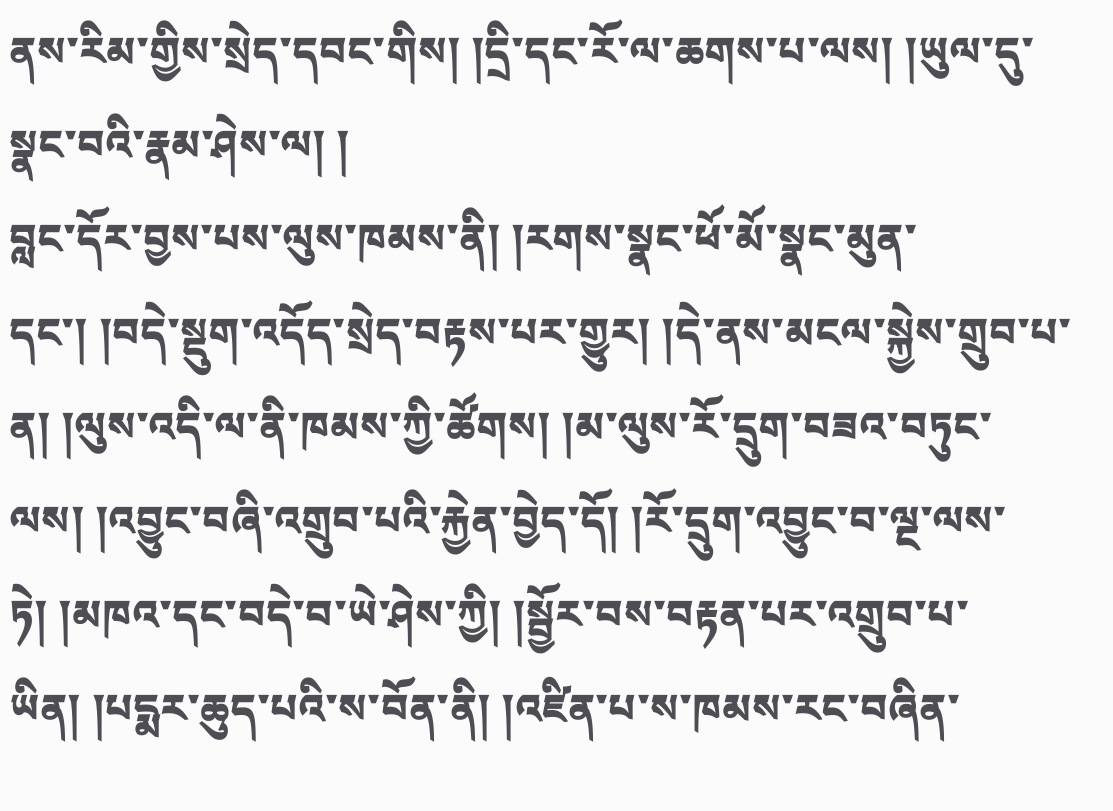ནས་རིམ་གྱིས་སྲེད་དབང་གིས། །དྲི་དང་རོ་ལ་ཆགས་པ་ལས། །ཡུལ་དུ་སྣང་བའི་རྣམ་ཤེས་ལ། །
བླང་དོར་བྱས་པས་ལུས་ཁམས་ནི། །རགས་སྣང་ཕོ་མོ་སྣང་མུན་དང་། །བདེ་སྡུག་འདོད་སྲེད་བརྟས་པར་གྱུར། །དེ་ནས་མངལ་སྐྱེས་གྲུབ་པ་ན། །ལུས་འདི་ལ་ནི་ཁམས་ཀྱི་ཚོགས། །མ་ལུས་རོ་དྲུག་བཟའ་བཏུང་ལས། །འབྱུང་བཞི་འགྲུབ་པའི་རྐྱེན་བྱེད་དོ། །རོ་དྲུག་འབྱུང་བ་ལྔ་ལས་ཏེ། །མཁའ་དང་བདེ་བ་ཡེ་ཤེས་ཀྱི། །སྦྱོར་བས་བརྟན་པར་འགྲུབ་པ་ཡིན། །པདྨར་ཆུད་པའི་ས་བོན་ནི། །འཛིན་པ་ས་ཁམས་རང་བཞིན་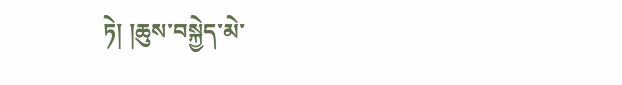ཏེ། །ཆུས་བསྐྱེད་མེ་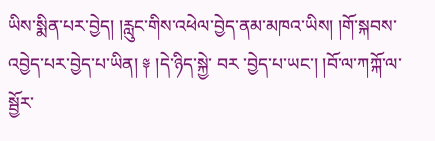ཡིས་སྨིན་པར་བྱེད། །རླུང་གིས་འཕེལ་བྱེད་ནམ་མཁའ་ཡིས། །གོ་སྐབས་འབྱེད་པར་བྱེད་པ་ཡིན། ༈ །དེ་ཉིད་སྐྱེ་ བར ་བྱེད་པ་ཡང་། །བོ་ལ་ཀཀྐོ་ལ་སྦྱོར་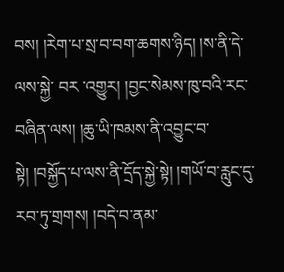བས། །རེག་པ་སྲ་བ་བག་ཆགས་ཉིད། །ས་ནི་དེ་ལས་སྐྱེ་ བར ་འགྱུར། །བྱང་སེམས་ཁུ་བའི་རང་བཞིན་ལས། །ཆུ་ཡི་ཁམས་ནི་འབྱུང་བ་སྟེ། །བསྐྱོད་པ་ལས་ནི་དྲོད་སྐྱེ་སྟེ། །གཡོ་བ་རླུང་དུ་རབ་ཏུ་གྲགས། །བདེ་བ་ནམ་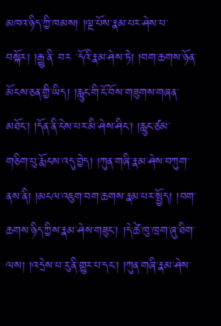མཁའ་ཉིད་ཀྱི་ཁམས། །ལྔ་པོས་རྣམ་པར་ཤེས་པ་བསྐོར། །རྒྱུ་ནི་ བར ་དོའི་རྣམ་ཤེས་ཏེ། །བག་ཆགས་ཉོན་མོངས་ཅན་གྱི་ཡིད། །རླུང་གི་ངོ་བོས་གཟུགས་གཞན་མཐོང་། །དོན་ནི་ངེས་པར་མི་ཤེས་ཤིང་། །རླུང་ཙམ་
གཅིག་པུ་རྨོངས་འདུ་བྱེད། །ཀུན་གཞི་རྣམ་ཤེས་བཀུག་ནས་ནི། །མངལ་འཇུག་བག་ཆགས་རྣམ་པར་སྤྱོད། །བག་ཆགས་ཉིད་ཀྱིས་རྣམ་ཤེས་གཟུང་། །དེ་ཚེ་ཁུ་ཁྲག་ཞུ་ཐིག་ལས། །འདྲེས་པ་རུ་ནི་གྱུར་པ་དང་། །ཀུན་གཞི་རྣམ་ཤེས་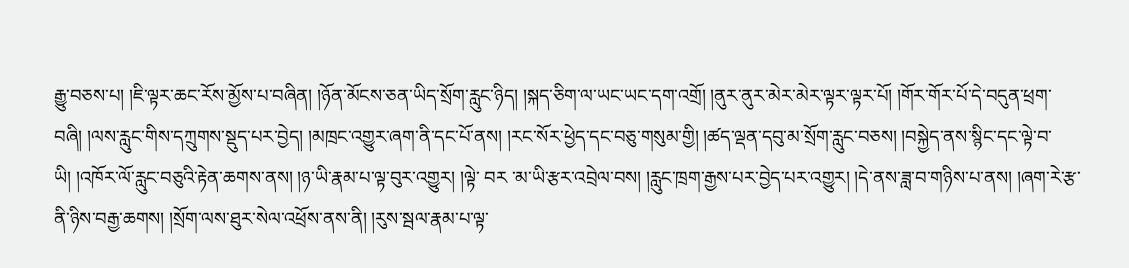རྒྱུ་བཅས་པ། །ཇི་ལྟར་ཆང་རོས་མྱོས་པ་བཞིན། །ཉོན་མོངས་ཅན་ཡིད་སྲོག་རླུང་ཉིད། །སྐད་ཅིག་ལ་ཡང་ཡང་དག་འགྲོ། །ནུར་ནུར་མེར་མེར་ལྟར་ལྟར་པོ། །གོར་གོར་པོ་དེ་བདུན་ཕྲག་བཞི། །ལས་རླུང་གིས་དཀྲུགས་སྡུད་པར་བྱེད། །མཁྲང་འགྱུར་ཞག་ནི་དང་པོ་ནས། །རང་སོར་ཕྱེད་དང་བཅུ་གསུམ་གྱི། །ཚད་ལྡན་དབུ་མ་སྲོག་རླུང་བཅས། །བསྐྱེད་ནས་སྙིང་དང་ལྟེ་བ་ཡི། །འཁོར་ལོ་རླུང་བཅུའི་རྟེན་ཆགས་ནས། །ཉ་ཡི་རྣམ་པ་ལྟ་བུར་འགྱུར། །ལྟེ་ བར ་མ་ཡི་རྩར་འབྲེལ་བས། །རླུང་ཁྲག་རྒྱས་པར་བྱེད་པར་འགྱུར། །དེ་ནས་ཟླ་བ་གཉིས་པ་ནས། །ཞག་རེ་རྩ་ནི་ཉིས་བརྒྱ་ཆགས། །སྲོག་ལས་ཐུར་སེལ་འཕྲོས་ནས་ནི། །རུས་སྦལ་རྣམ་པ་ལྟ་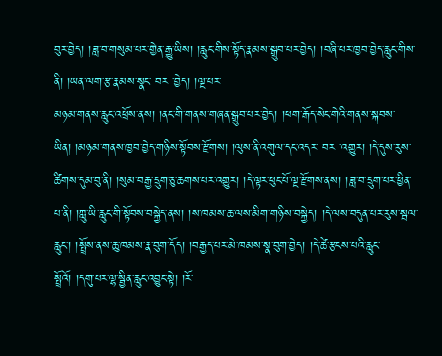བུར་བྱེད། །ཟླ་བ་གསུམ་པར་གྱེན་རྒྱུ་ཡིས། །རླུང་གིས་སྟོད་རྣམས་སྒྲུབ་པར་བྱེད། །བཞི་པར་ཁྱབ་བྱེད་རླུང་གིས་ནི། །ཡན་ལག་རྩ་རྣམས་སྣང་ བར ་བྱེད། །ལྔ་པར་
མཉམ་གནས་རླུང་འཕྲོས་ནས། །ནང་གི་གནས་གཞན་སྒྲུབ་པར་བྱེད། །ཕག་རྒོད་སེང་གེའི་གནས་སྐབས་ཡིན། །མཉམ་གནས་ཁྱབ་བྱེད་གཉིས་སྟོབས་རྫོགས། །ལུས་ནི་འགུལ་དང་འདར་ བར ་འགྱུར། །དེ་དུས་རུས་ཚིགས་དུམ་བུ་ནི། །སུམ་བརྒྱ་དྲུག་ཅུ་ཆགས་པར་འགྱུར། །དེ་ལྟར་ཕུང་པོ་ལྔ་རྫོགས་ནས། །ཟླ་བ་དྲུག་པར་ཕྱིན་པ་ནི། །ཀླུ་ཡི་རླུང་གི་སྟོབས་བསྐྱེད་ནས། །ས་ཁམས་ཆ་ལས་མིག་གཉིས་བསྐྱེད། །དེ་ལས་བདུན་པར་རུས་སྦལ་རླུང་། །སྤྲོས་ནས་ཆུ་ཁམས་རྣ་བུག་དོད། །བརྒྱད་པར་མེ་ཁམས་སྣ་བུག་བྱེད། །དེ་ཚེ་རྩངས་པའི་རླུང་སྤྲོའོ། །དགུ་པར་ལྷ་སྦྱིན་རླུང་འབྱུང་སྟེ། །རོ་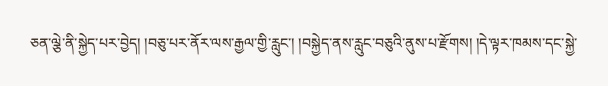ཅན་ལྕེ་ནི་སྐྱེད་པར་བྱེད། །བཅུ་པར་ནོར་ལས་རྒྱལ་གྱི་རླུང་། །བསྐྱེད་ནས་རླུང་བཅུའི་ནུས་པ་རྫོགས། །དེ་ལྟར་ཁམས་དང་སྐྱེ་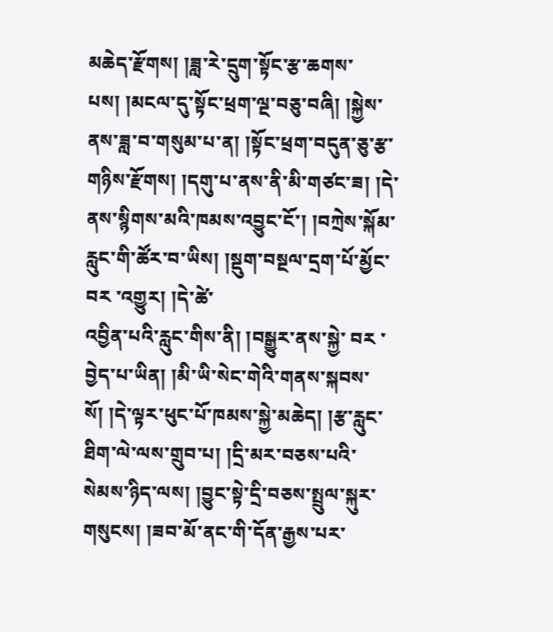མཆེད་རྫོགས། །ཟླ་རེ་དྲུག་སྟོང་རྩ་ཆགས་པས། །མངལ་དུ་སྟོང་ཕྲག་ལྔ་བཅུ་བཞི། །སྐྱེས་ནས་ཟླ་བ་གསུམ་པ་ན། །སྟོང་ཕྲག་བདུན་ཅུ་རྩ་གཉིས་རྫོགས། །དགུ་པ་ནས་ནི་མི་གཙང་ཟ། །དེ་ནས་སྙིགས་མའི་ཁམས་འབྱུང་ངོ་། །བཀྲེས་སྐོམ་རླུང་གི་ཚོར་བ་ཡིས། །སྡུག་བསྔལ་དྲག་པོ་མྱོང་ བར ་འགྱུར། །དེ་ཚེ་
འབྱིན་པའི་རླུང་གིས་ནི། །བསྒྱུར་ནས་སྐྱེ་ བར ་བྱེད་པ་ཡིན། །མི་ཡི་སེང་གེའི་གནས་སྐབས་སོ། །དེ་ལྟར་ཕུང་པོ་ཁམས་སྐྱེ་མཆེད། །རྩ་རླུང་ཐིག་ལེ་ལས་གྲུབ་པ། །དྲི་མར་བཅས་པའི་སེམས་ཉིད་ལས། །བྱུང་སྟེ་དྲི་བཅས་སྤྲུལ་སྐུར་གསུངས། །ཟབ་མོ་ནང་གི་དོན་རྒྱས་པར་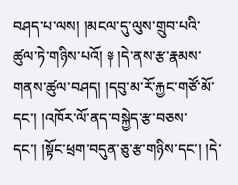བཤད་པ་ལས། །མངལ་དུ་ལུས་གྲུབ་པའི་ཚུལ་ཏེ་གཉིས་པའོ། ༈ །དེ་ནས་རྩ་རྣམས་གནས་ཚུལ་བཤད། །དབུ་མ་རོ་རྐྱང་གཙོ་མོ་དང་། །འཁོར་ལོ་ནད་བསྐྱེད་རྩ་བཅས་དང་། །སྟོང་ཕྲག་བདུན་ཅུ་རྩ་གཉིས་དང་། །དེ་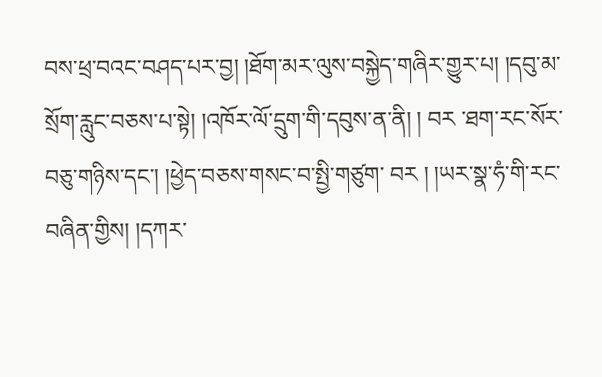བས་ཕྲ་བའང་བཤད་པར་བྱ། །ཐོག་མར་ལུས་བསྐྱེད་གཞིར་གྱུར་པ། །དབུ་མ་སྲོག་རླུང་བཅས་པ་སྟེ། །འཁོར་ལོ་དྲུག་གི་དབུས་ན་ནི། ། བར ་ཐག་རང་སོར་བཅུ་གཉིས་དང་། །ཕྱེད་བཅས་གསང་བ་སྤྱི་གཙུག་ བར ། །ཡར་སྣ་ཧཾ་གི་རང་བཞིན་གྱིས། །དཀར་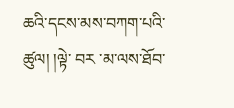ཆའི་དངས་མས་བཀག་པའི་ཚུལ། །ལྟེ་ བར ་མ་ལས་ཐོབ་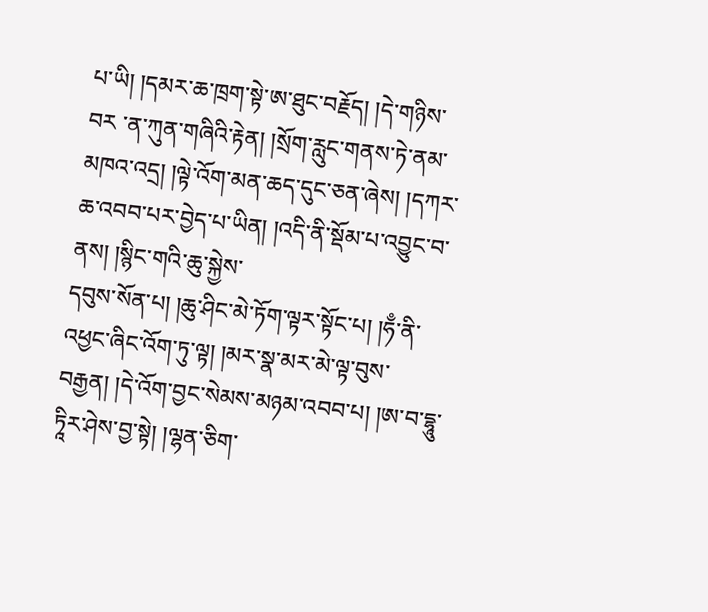པ་ཡི། །དམར་ཆ་ཁྲག་སྟེ་ཨ་ཐུང་བརྗོད། །དེ་གཉིས་ བར ་ན་ཀུན་གཞིའི་རྟེན། །སྲོག་རླུང་གནས་ཏེ་ནམ་མཁའ་འདྲ། །ལྟེ་འོག་མན་ཆད་དུང་ཅན་ཞེས། །དཀར་ཆ་འབབ་པར་བྱེད་པ་ཡིན། །འདི་ནི་སྡོམ་པ་འབྱུང་བ་ནས། །སྙིང་གའི་ཆུ་སྐྱེས་
དབུས་སོན་པ། །ཆུ་ཤིང་མེ་ཏོག་ལྟར་སྟོང་པ། །ཧྃ་ནི་འཕྱང་ཞིང་འོག་ཏུ་ལྟ། །མར་སྣ་མར་མེ་ལྟ་བུས་བརྒྱན། །དེ་འོག་བྱང་སེམས་མཉམ་འབབ་པ། །ཨ་བ་དྷཱུ་ཏཱིར་ཤེས་བྱ་སྟེ། །ལྷན་ཅིག་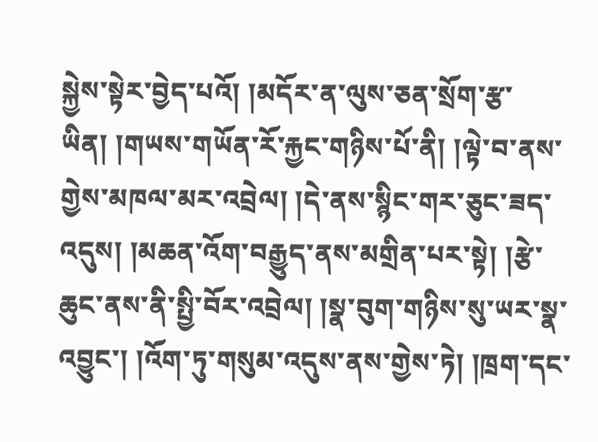སྐྱེས་སྟེར་བྱེད་པའོ། །མདོར་ན་ལུས་ཅན་སྲོག་རྩ་ཡིན། །གཡས་གཡོན་རོ་རྐྱང་གཉིས་པོ་ནི། །ལྟེ་བ་ནས་གྱེས་མཁལ་མར་འབྲེལ། །དེ་ནས་སྙིང་གར་ཅུང་ཟད་འདུས། །མཆན་འོག་བརྒྱུད་ནས་མགྲིན་པར་སྟེ། །རྩེ་ཆུང་ནས་ནི་སྤྱི་བོར་འབྲེལ། །སྣ་བུག་གཉིས་སུ་ཡར་སྣ་འབྱུང་། །འོག་ཏུ་གསུམ་འདུས་ནས་གྱེས་ཏེ། །ཁྲག་དང་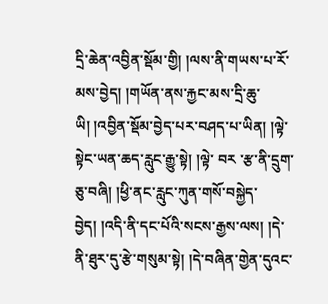དྲི་ཆེན་འབྱིན་སྡོམ་གྱི། །ལས་ནི་གཡས་པ་རོ་མས་བྱེད། །གཡོན་ནས་རྐྱང་མས་དྲི་ཆུ་ཡི། །འབྱིན་སྡོམ་བྱེད་པར་བཤད་པ་ཡིན། །ལྟེ་སྟེང་ཡན་ཆད་རླུང་རྒྱུ་སྟེ། །ལྟེ་ བར ་རྩ་ནི་དྲུག་ཅུ་བཞི། །ཕྱི་ནང་རླུང་ཀུན་གསོ་བསྐྱེད་བྱེད། །འདི་ནི་དང་པོའི་སངས་རྒྱས་ལས། །དེ་ནི་ཐུར་དུ་རྩེ་གསུམ་སྟེ། །དེ་བཞིན་གྱེན་དུའང་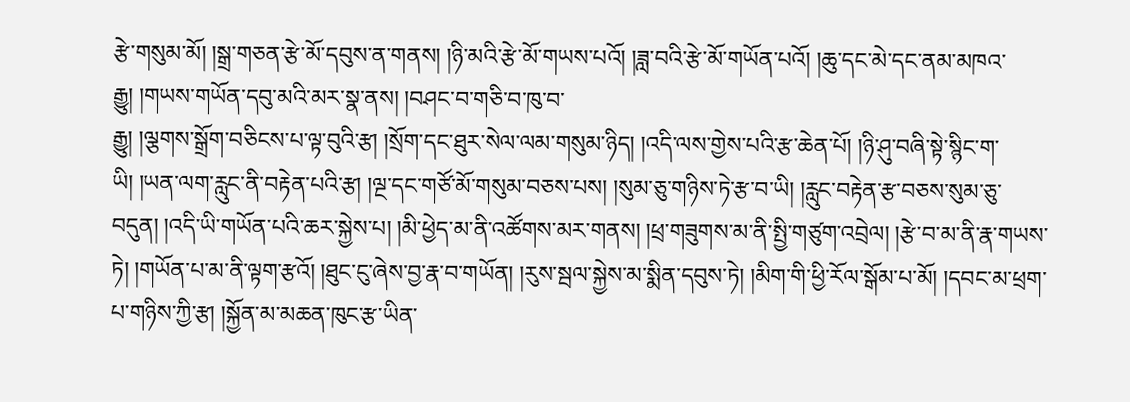རྩེ་གསུམ་མོ། །སྒྲ་གཅན་རྩེ་མོ་དབུས་ན་གནས། །ཉི་མའི་རྩེ་མོ་གཡས་པའོ། །ཟླ་བའི་རྩེ་མོ་གཡོན་པའོ། །ཆུ་དང་མེ་དང་ནམ་མཁའ་རྒྱུ། །གཡས་གཡོན་དབུ་མའི་མར་སྣ་ནས། །བཤང་བ་གཅི་བ་ཁུ་བ་
རྒྱུ། །ལྕགས་སྒྲོག་བཅིངས་པ་ལྟ་བུའི་རྩ། །སྲོག་དང་ཐུར་སེལ་ལམ་གསུམ་ཉིད། །འདི་ལས་གྱེས་པའི་རྩ་ཆེན་པོ། །ཉི་ཤུ་བཞི་སྟེ་སྙིང་ག་ཡི། །ཡན་ལག་རླུང་ནི་བརྟེན་པའི་རྩ། །ལྔ་དང་གཙོ་མོ་གསུམ་བཅས་པས། །སུམ་ཅུ་གཉིས་ཏེ་རྩ་བ་ཡི། །རླུང་བརྟེན་རྩ་བཅས་སུམ་ཅུ་བདུན། །འདི་ཡི་གཡོན་པའི་ཆར་སྐྱེས་པ། །མི་ཕྱེད་མ་ནི་འཚོགས་མར་གནས། །ཕྲ་གཟུགས་མ་ནི་སྤྱི་གཙུག་འབྲེལ། །རྩེ་བ་མ་ནི་རྣ་གཡས་ཏེ། །གཡོན་པ་མ་ནི་ལྟག་རྩའོ། །ཐུང་ངུ་ཞེས་བྱ་རྣ་བ་གཡོན། །རུས་སྦལ་སྐྱེས་མ་སྨིན་དབུས་ཏེ། །མིག་གི་ཕྱི་རོལ་སྒོམ་པ་མོ། །དབང་མ་ཕྲག་པ་གཉིས་ཀྱི་རྩ། །སྐྱོན་མ་མཆན་ཁུང་རྩ་ཡིན་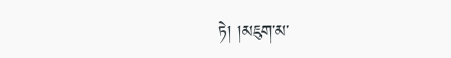ཏེ། །མཇུག་མ་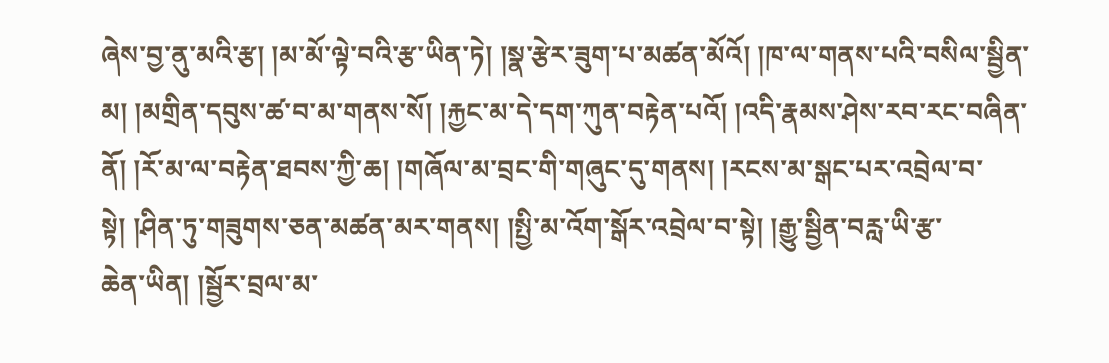ཞེས་བྱ་ནུ་མའི་རྩ། །མ་མོ་ལྟེ་བའི་རྩ་ཡིན་ཏེ། །སྣ་རྩེར་ཟུག་པ་མཚན་མོའོ། །ཁ་ལ་གནས་པའི་བསིལ་སྦྱིན་མ། །མགྲིན་དབུས་ཚ་བ་མ་གནས་སོ། །རྐྱང་མ་དེ་དག་ཀུན་བརྟེན་པའོ། །འདི་རྣམས་ཤེས་རབ་རང་བཞིན་ནོ། །རོ་མ་ལ་བརྟེན་ཐབས་ཀྱི་ཆ། །གཞོལ་མ་བྲང་གི་གཞུང་དུ་གནས། །རངས་མ་སྒང་པར་འབྲེལ་བ་སྟེ། །ཤིན་ཏུ་གཟུགས་ཅན་མཚན་མར་གནས། །སྤྱི་མ་འོག་སྒོར་འབྲེལ་བ་སྟེ། །རྒྱུ་སྦྱིན་བརླ་ཡི་རྩ་
ཆེན་ཡིན། །སྦྱོར་བྲལ་མ་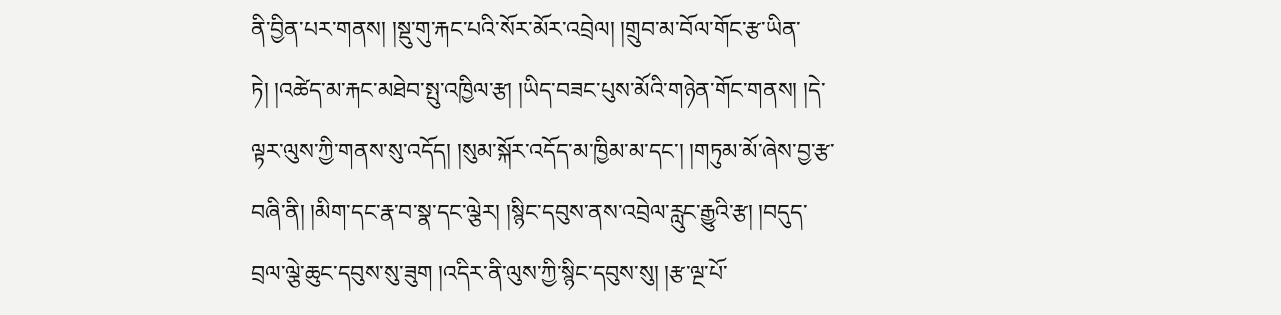ནི་བྱིན་པར་གནས། །སྡུ་གུ་རྐང་པའི་སོར་མོར་འབྲེལ། །གྲུབ་མ་བོལ་གོང་རྩ་ཡིན་ཏེ། །འཚེད་མ་རྐང་མཐེབ་སྤུ་འཁྱིལ་རྩ། །ཡིད་བཟང་པུས་མོའི་གཉེན་གོང་གནས། །དེ་ལྟར་ལུས་ཀྱི་གནས་སུ་འདོད། །སུམ་སྐོར་འདོད་མ་ཁྱིམ་མ་དང་། །གཏུམ་མོ་ཞེས་བྱ་རྩ་བཞི་ནི། །མིག་དང་རྣ་བ་སྣ་དང་ལྕེར། །སྙིང་དབུས་ནས་འབྲེལ་རླུང་རྒྱུའི་རྩ། །བདུད་བྲལ་ལྕེ་ཆུང་དབུས་སུ་ཟུག །འདིར་ནི་ལུས་ཀྱི་སྙིང་དབུས་སུ། །རྩ་ལྔ་པོ་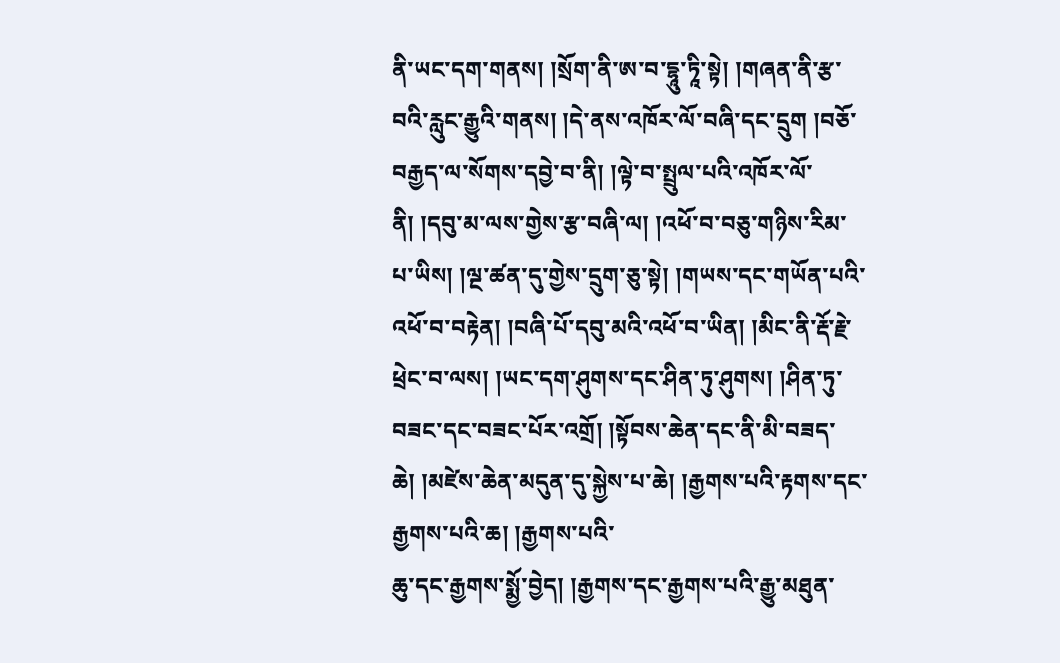ནི་ཡང་དག་གནས། །སྲོག་ནི་ཨ་བ་དྷཱུ་ཏཱི་སྟེ། །གཞན་ནི་རྩ་བའི་རླུང་རྒྱུའི་གནས། །དེ་ནས་འཁོར་ལོ་བཞི་དང་དྲུག །བཅོ་བརྒྱད་ལ་སོགས་དབྱེ་བ་ནི། །ལྟེ་བ་སྤྲུལ་པའི་འཁོར་ལོ་ནི། །དབུ་མ་ལས་གྱེས་རྩ་བཞི་ལ། །འཕོ་བ་བཅུ་གཉིས་རིམ་པ་ཡིས། །ལྔ་ཚན་དུ་གྱེས་དྲུག་ཅུ་སྟེ། །གཡས་དང་གཡོན་པའི་འཕོ་བ་བརྟེན། །བཞི་པོ་དབུ་མའི་འཕོ་བ་ཡིན། །མིང་ནི་རྡོ་རྗེ་ཕྲེང་བ་ལས། །ཡང་དག་ཤུགས་དང་ཤིན་ཏུ་ཤུགས། །ཤིན་ཏུ་བཟང་དང་བཟང་པོར་འགྲོ། །སྟོབས་ཆེན་དང་ནི་མི་བཟད་ཆེ། །མཛེས་ཆེན་མདུན་དུ་སྐྱེས་པ་ཆེ། །རྒྱགས་པའི་རྟགས་དང་རྒྱགས་པའི་ཆ། །རྒྱགས་པའི་
ཆུ་དང་རྒྱགས་སྨྱོ་བྱེད། །རྒྱགས་དང་རྒྱགས་པའི་རྒྱུ་མཐུན་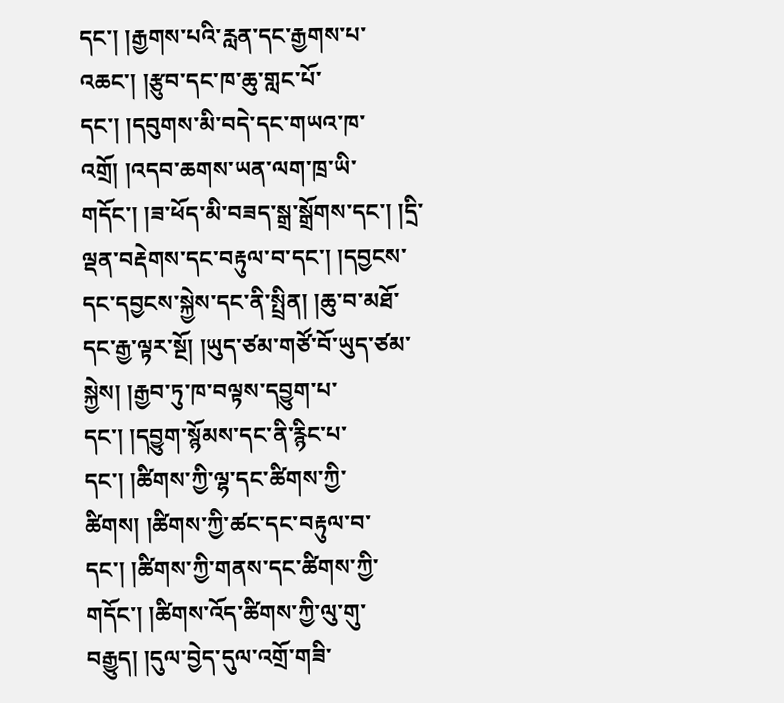དང་། །རྒྱགས་པའི་རླན་དང་རྒྱགས་པ་འཆང་། །རྩུབ་དང་ཁ་ཆུ་གླང་པོ་དང་། །དབུགས་མི་བདེ་དང་གཡའ་ཁ་འགྲོ། །འདབ་ཆགས་ཡན་ལག་ཁྲ་ཡི་གདོང་། །ཟ་ཕོད་མི་བཟད་སྒྲ་སྒྲོགས་དང་། །དྲི་ལྡན་བརྡེགས་དང་བརྟུལ་བ་དང་། །དབྱངས་དང་དབྱངས་སྐྱེས་དང་ནི་སྤྲིན། །ཆུ་བ་མཐོ་དང་རྒྱ་ལྟར་སྔོ། །ཡུད་ཙམ་གཙོ་བོ་ཡུད་ཙམ་སྐྱེས། །རྒྱབ་ཏུ་ཁ་བལྟས་དབྱུག་པ་དང་། །དབྱུག་སྙོམས་དང་ནི་རྙིང་པ་དང་། །ཚིགས་ཀྱི་ལྷ་དང་ཚིགས་ཀྱི་ཚིགས། །ཚིགས་ཀྱི་ཚང་དང་བརྟུལ་བ་དང་། །ཚིགས་ཀྱི་གནས་དང་ཚིགས་ཀྱི་གདོང་། །ཚིགས་འོད་ཚིགས་ཀྱི་ལུ་གུ་བརྒྱུད། །དུལ་བྱེད་དུལ་འགྲོ་གཟི་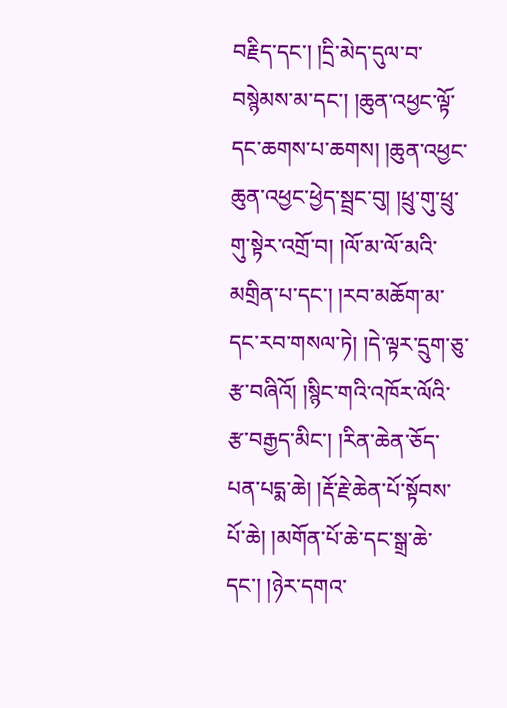བརྗིད་དང་། །དྲི་མེད་དུལ་བ་བསྙེམས་མ་དང་། །ཆུན་འཕྱང་ལྟོ་དང་ཆགས་པ་ཆགས། །ཆུན་འཕྱང་ཆུན་འཕྱང་ཕྱེད་སྦྲང་བུ། །ཕྲུ་གུ་ཕྲུ་གུ་སྟེར་འགྲོ་བ། །ལོ་མ་ལོ་མའི་མགྲིན་པ་དང་། །རབ་མཆོག་མ་དང་རབ་གསལ་ཏེ། །དེ་ལྟར་དྲུག་ཅུ་རྩ་བཞིའོ། །སྙིང་གའི་འཁོར་ལོའི་རྩ་བརྒྱད་མིང་། །རིན་ཆེན་ཅོད་པན་པདྨ་ཆེ། །རྡོ་རྗེ་ཆེན་པོ་སྟོབས་པོ་ཆེ། །མགོན་པོ་ཆེ་དང་སྒྲ་ཆེ་དང་། །ཉེར་དགའ་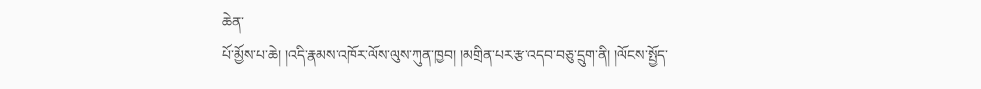ཆེན་
པོ་མྱོས་པ་ཆེ། །འདི་རྣམས་འཁོར་ལོས་ལུས་ཀུན་ཁྱབ། །མགྲིན་པར་རྩ་འདབ་བཅུ་དྲུག་ནི། །ལོངས་སྤྱོད་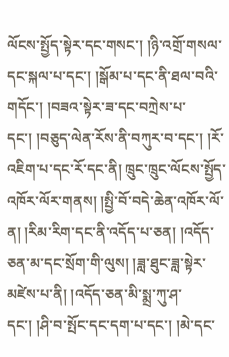ལོངས་སྤྱོད་སྟེར་དང་གསང་། །ཉི་འགྲོ་གསལ་དང་སྐལ་པ་དང་། །སྒོམ་པ་དང་ནི་ཐལ་བའི་གདོང་། །བཟའ་སྟེར་ཟ་དང་བཀྲེས་པ་དང་། །བཅུད་ལེན་རོས་ནི་བཀུར་བ་དང་། །རོ་འཇིག་པ་དང་རོ་དང་ནི། ཁྲུང་ཁྲུང་ལོངས་སྤྱོད་འཁོར་ལོར་གནས། །སྤྱི་བོ་བདེ་ཆེན་འཁོར་ལོ་ན། །རིམ་རིག་དང་ནི་འདོད་པ་ཅན། །འདོད་ཅན་མ་དང་སྲོག་གི་ལུས། །ཟླ་ཐུང་ཟླ་སྟེར་མཛེས་པ་ནི། །འདོད་ཅན་མི་སྨྲ་ཀུ་ཤ་དང་། །ཤི་བ་སྤོང་དང་དག་པ་དང་། །མེ་དང་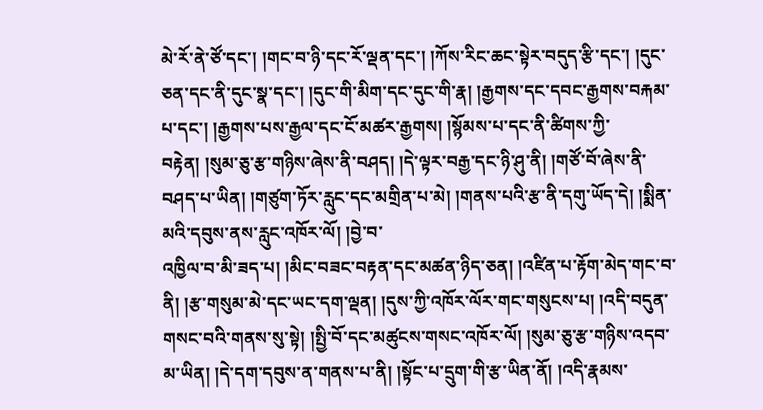མེ་རོ་ནེ་ཙོ་དང་། །གང་བ་ཉི་དང་རོ་ལྡན་དང་། །ཀོས་རིང་ཆང་སྟེར་བདུད་རྩི་དང་། །དུང་ཅན་དང་ནི་དུང་སྣ་དང་། །དུང་གི་མིག་དང་དུང་གི་རྣ། །རྒྱགས་དང་དབང་རྒྱགས་བརྐམ་པ་དང་། །རྒྱགས་པས་རྒྱལ་དང་ངོ་མཚར་རྒྱགས། །སྙོམས་པ་དང་ནི་ཚིགས་ཀྱི་བརྟེན། །སུམ་ཅུ་རྩ་གཉིས་ཞེས་ནི་བཤད། །དེ་ལྟར་བརྒྱ་དང་ཉི་ཤུ་ནི། །གཙོ་བོ་ཞེས་ནི་བཤད་པ་ཡིན། །གཙུག་ཏོར་རླུང་དང་མགྲིན་པ་མེ། །གནས་པའི་རྩ་ནི་དགུ་ཡོད་དེ། །སྨིན་མའི་དབུས་ནས་རླུང་འཁོར་ལོ། །བྱེ་བ་
འཁྱིལ་བ་མི་ཟད་པ། །མིང་བཟང་བརྟན་དང་མཚན་ཉིད་ཅན། །འཛིན་པ་རྟོག་མེད་གང་བ་ནི། །རྩ་གསུམ་མེ་དང་ཡང་དག་ལྡན། །དུས་ཀྱི་འཁོར་ལོར་གང་གསུངས་པ། །འདི་བདུན་གསང་བའི་གནས་སུ་སྟེ། །སྤྱི་བོ་དང་མཚུངས་གསང་འཁོར་ལོ། །སུམ་ཅུ་རྩ་གཉིས་འདབ་མ་ཡིན། །དེ་དག་དབུས་ན་གནས་པ་ནི། །སྟོང་པ་དྲུག་གི་རྩ་ཡིན་ནོ། །འདི་རྣམས་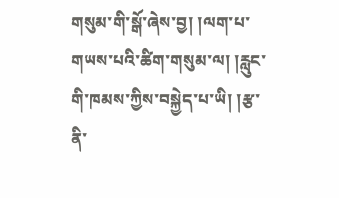གསུམ་གི་སྒོ་ཞེས་བྱ། །ལག་པ་གཡས་པའི་ཚིག་གསུམ་ལ། །རླུང་གི་ཁམས་ཀྱིས་བསྐྱེད་པ་ཡི། །རྩ་ནི་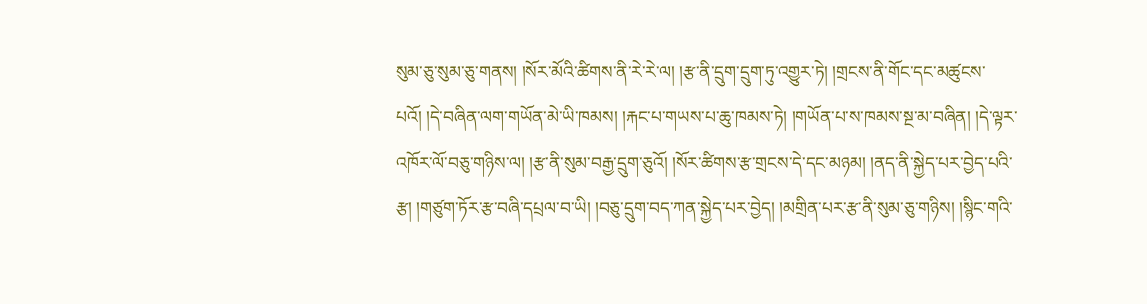སུམ་ཅུ་སུམ་ཅུ་གནས། །སོར་མོའི་ཚིགས་ནི་རེ་རེ་ལ། །རྩ་ནི་དྲུག་དྲུག་ཏུ་འགྱུར་ཏེ། །གྲངས་ནི་གོང་དང་མཚུངས་པའོ། །དེ་བཞིན་ལག་གཡོན་མེ་ཡི་ཁམས། །རྐང་པ་གཡས་པ་ཆུ་ཁམས་ཏེ། །གཡོན་པ་ས་ཁམས་སྔ་མ་བཞིན། །དེ་ལྟར་འཁོར་ལོ་བཅུ་གཉིས་ལ། །རྩ་ནི་སུམ་བརྒྱ་དྲུག་ཅུའོ། །སོར་ཚིགས་རྩ་གྲངས་དེ་དང་མཉམ། །ནད་ནི་སྐྱེད་པར་བྱེད་པའི་རྩ། །གཙུག་ཏོར་རྩ་བཞི་དཔྲལ་བ་ཡི། །བཅུ་དྲུག་བད་ཀན་སྐྱེད་པར་བྱེད། །མགྲིན་པར་རྩ་ནི་སུམ་ཅུ་གཉིས། །སྙིང་གའི་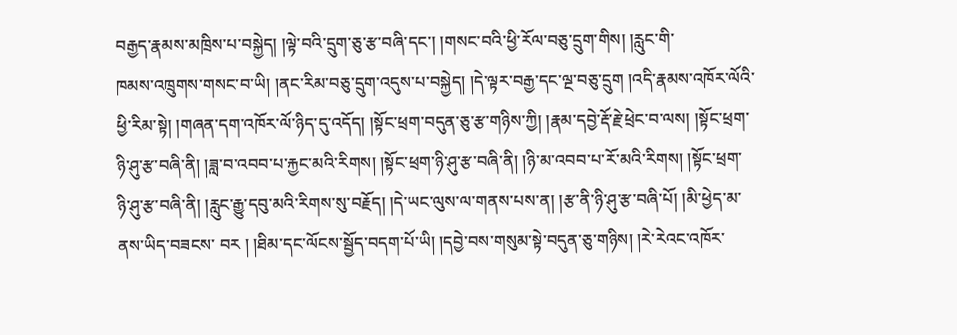བརྒྱད་རྣམས་མཁྲིས་པ་བསྐྱེད། །ལྟེ་བའི་དྲུག་ཅུ་རྩ་བཞི་དང་། །གསང་བའི་ཕྱི་རོལ་བཅུ་དྲུག་གིས། །རླུང་གི་
ཁམས་འཁྲུགས་གསང་བ་ཡི། །ནང་རིམ་བཅུ་དྲུག་འདུས་པ་བསྐྱེད། །དེ་ལྟར་བརྒྱ་དང་ལྔ་བཅུ་དྲུག །འདི་རྣམས་འཁོར་ལོའི་ཕྱི་རིམ་སྟེ། །གཞན་དག་འཁོར་ལོ་ཉིད་དུ་འདོད། །སྟོང་ཕྲག་བདུན་ཅུ་རྩ་གཉིས་ཀྱི། །རྣམ་དབྱེ་རྡོ་རྗེ་ཕྲེང་བ་ལས། །སྟོང་ཕྲག་ཉི་ཤུ་རྩ་བཞི་ནི། །ཟླ་བ་འབབ་པ་རྐྱང་མའི་རིགས། །སྟོང་ཕྲག་ཉི་ཤུ་རྩ་བཞི་ནི། །ཉི་མ་འབབ་པ་རོ་མའི་རིགས། །སྟོང་ཕྲག་ཉི་ཤུ་རྩ་བཞི་ནི། །རླུང་རྒྱུ་དབུ་མའི་རིགས་སུ་བརྗོད། །དེ་ཡང་ལུས་ལ་གནས་པས་ན། །རྩ་ནི་ཉི་ཤུ་རྩ་བཞི་པོ། །མི་ཕྱེད་མ་ནས་ཡིད་བཟངས་ བར ། །ཐིམ་དང་ལོངས་སྦྱོད་བདག་པོ་ཡི། །དབྱེ་བས་གསུམ་སྟེ་བདུན་ཅུ་གཉིས། །རེ་རེའང་འཁོར་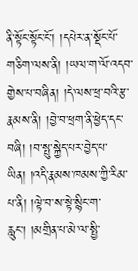ནི་སྟོང་སྟོང་ངོ་། །དཔེར་ན་སྡོང་པོ་གཅིག་ལས་ནི། །ཡལ་ག་ལོ་འདབ་གྱེས་པ་བཞིན། །དེ་ལས་ཕྲ་བའི་རྩ་རྣམས་ནི། །བྱེ་བ་ཕྲག་ནི་ཕྱེད་དང་བཞི། །བ་སྤུ་སྐྱེད་པར་བྱེད་པ་ཡིན། །འདི་རྣམས་ཁམས་ཀྱི་རིམ་པ་ནི། །ལྟེ་བ་ས་སྟེ་སྙིང་ག་རླུང་། །མགྲིན་པ་མེ་ལ་སྤྱི་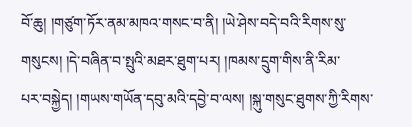བོ་ཆུ། །གཙུག་ཏོར་ནམ་མཁའ་གསང་བ་ནི། །ཡེ་ཤེས་བདེ་བའི་རིགས་སུ་གསུངས། །དེ་བཞིན་བ་སྤུའི་མཐར་ཐུག་པར། །ཁམས་དྲུག་གིས་ནི་རིམ་
པར་བསྐྱེད། །གཡས་གཡོན་དབུ་མའི་དབྱེ་བ་ལས། །སྐུ་གསུང་ཐུགས་ཀྱི་རིགས་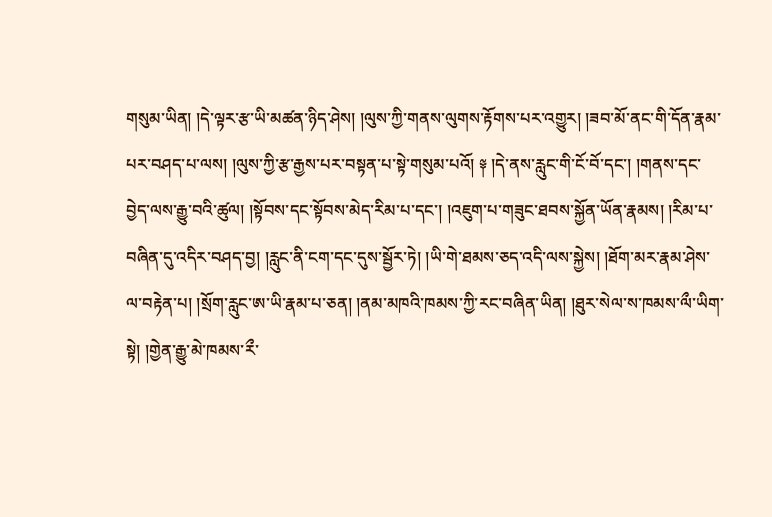གསུམ་ཡིན། །དེ་ལྟར་རྩ་ཡི་མཚན་ཉིད་ཤེས། །ལུས་ཀྱི་གནས་ལུགས་རྟོགས་པར་འགྱུར། །ཟབ་མོ་ནང་གི་དོན་རྣམ་པར་བཤད་པ་ལས། །ལུས་ཀྱི་རྩ་རྒྱས་པར་བསྟན་པ་སྟེ་གསུམ་པའོ། ༈ །དེ་ནས་རླུང་གི་ངོ་བོ་དང་། །གནས་དང་བྱེད་ལས་རྒྱུ་བའི་ཚུལ། །སྟོབས་དང་སྟོབས་མེད་རིམ་པ་དང་། །འཇུག་པ་གཟུང་ཐབས་སྐྱོན་ཡོན་རྣམས། །རིམ་པ་བཞིན་དུ་འདིར་བཤད་བྱ། །རླུང་ནི་ངག་དང་དུས་སྦྱོར་ཏེ། །ཡི་གེ་ཐམས་ཅད་འདི་ལས་སྐྱེས། །ཐོག་མར་རྣམ་ཤེས་ལ་བརྟེན་པ། །སྲོག་རླུང་ཨ་ཡི་རྣམ་པ་ཅན། །ནམ་མཁའི་ཁམས་ཀྱི་རང་བཞིན་ཡིན། །ཐུར་སེལ་ས་ཁམས་ལྀ་ཡིག་སྟེ། །གྱེན་རྒྱུ་མེ་ཁམས་རྀ་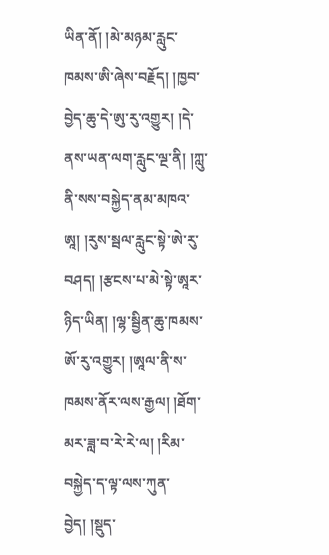ཡིན་ནོ། །མེ་མཉམ་རླུང་ཁམས་ཨི་ཞེས་བརྗོད། །ཁྱབ་བྱེད་ཆུ་དེ་ཨུ་རུ་འགྱུར། །དེ་ནས་ཡན་ལག་རླུང་ལྔ་ནི། །ཀླུ་ནི་སས་བསྐྱེད་ནམ་མཁའ་ཨཱ། །རུས་སྦལ་རླུང་སྟེ་ཨེ་རུ་བཤད། །རྩངས་པ་མེ་སྟེ་ཨཱར་ཉིད་ཡིན། །ལྷ་སྦྱིན་ཆུ་ཁམས་ཨོ་རུ་འགྱུར། །ཨཱལ་ནི་ས་ཁམས་ནོར་ལས་རྒྱལ། །ཐོག་མར་ཟླ་བ་རེ་རེ་ལ། །རིམ་བསྐྱེད་ད་ལྟ་ལས་ཀུན་བྱེད། །སྡུད་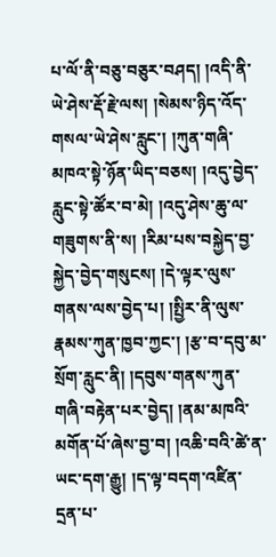པ་ལོ་ནི་བཅུ་བཅུར་བཤད། །འདི་ནི་ཡེ་ཤེས་རྡོ་རྗེ་ལས། །སེམས་ཉིད་འོད་གསལ་ཡེ་ཤེས་རླུང་། །ཀུན་གཞི་མཁའ་སྟེ་ཉོན་ཡིད་བཅས། །འདུ་བྱེད་རླུང་སྟེ་ཚོར་བ་མེ། །འདུ་ཤེས་ཆུ་ལ་གཟུགས་ནི་ས། །རིམ་པས་བསྐྱེད་བྱ་སྐྱེད་བྱེད་གསུངས། །དེ་ལྟར་ལུས་གནས་ལས་བྱེད་པ། །སྤྱིར་ནི་ལུས་རྣམས་ཀུན་ཁྱབ་ཀྱང་། །རྩ་བ་དབུ་མ་སྲོག་རླུང་ནི། །དབུས་གནས་ཀུན་གཞི་བརྟེན་པར་བྱེད། །ནམ་མཁའི་མགོན་པོ་ཞེས་བྱ་བ། །འཆི་བའི་ཚེ་ན་ཡང་དག་རྒྱུ། །ད་ལྟ་བདག་འཛིན་དྲན་པ་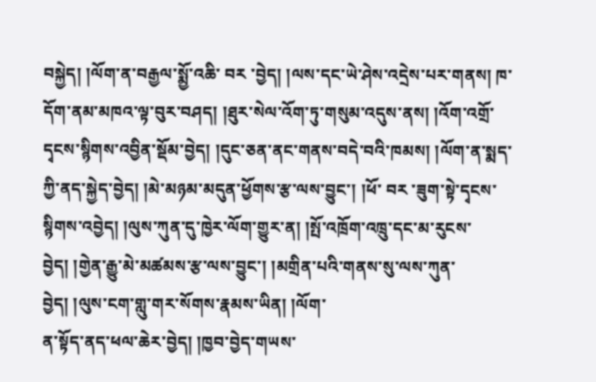བསྐྱེད། །ལོག་ན་བརྒྱལ་སྨྱོ་འཆི་ བར ་བྱེད། །ལས་དང་ཡེ་ཤེས་འདྲེས་པར་གནས། ཁ་དོག་ནམ་མཁའ་ལྟ་བུར་བཤད། །ཐུར་སེལ་འོག་ཏུ་གསུམ་འདུས་ནས། །འོག་འགྲོ་དྭངས་སྙིགས་འབྱིན་སྡོམ་བྱེད། །དུང་ཅན་ནང་གནས་བདེ་བའི་ཁམས། །ལོག་ན་སྨད་ཀྱི་ནད་སྐྱེད་བྱེད། །མེ་མཉམ་མདུན་ཕྱོགས་རྩ་ལས་བྱུང་། །ཕོ་ བར ་ཟུག་སྟེ་དྭངས་སྙིགས་འབྱེད། །ལུས་ཀུན་དུ་ཁྱེར་ལོག་གྱུར་ན། །སྤོ་འཁྲོག་འཁྲུ་དང་མ་རུངས་བྱེད། །གྱེན་རྒྱུ་མེ་མཚམས་རྩ་ལས་བྱུང་། །མགྲིན་པའི་གནས་སུ་ལས་ཀུན་བྱེད། །ལུས་ངག་གླུ་གར་སོགས་རྣམས་ཡིན། །ལོག་
ན་སྟོད་ནད་ཕལ་ཆེར་བྱེད། །ཁྱབ་བྱེད་གཡས་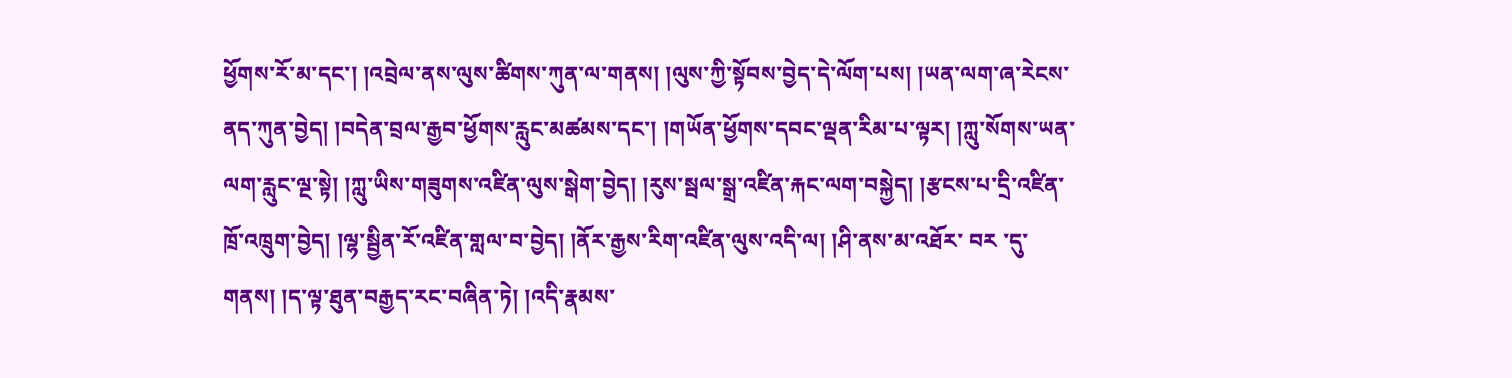ཕྱོགས་རོ་མ་དང་། །འབྲེལ་ནས་ལུས་ཚིགས་ཀུན་ལ་གནས། །ལུས་ཀྱི་སྟོབས་བྱེད་དེ་ལོག་པས། །ཡན་ལག་ཞ་རེངས་ནད་ཀུན་བྱེད། །བདེན་བྲལ་རྒྱབ་ཕྱོགས་རླུང་མཚམས་དང་། །གཡོན་ཕྱོགས་དབང་ལྡན་རིམ་པ་ལྟར། །ཀླུ་སོགས་ཡན་ལག་རླུང་ལྔ་སྟེ། །ཀླུ་ཡིས་གཟུགས་འཛིན་ལུས་སྒེག་བྱེད། །རུས་སྦལ་སྒྲ་འཛིན་རྐང་ལག་བསྐྱེད། །རྩངས་པ་དྲི་འཛིན་ཁྲོ་འཁྲུག་བྱེད། །ལྷ་སྦྱིན་རོ་འཛིན་གླལ་བ་བྱེད། །ནོར་རྒྱས་རིག་འཛིན་ལུས་འདི་ལ། །ཤི་ནས་མ་འཐོར་ བར ་དུ་གནས། །ད་ལྟ་ཐུན་བརྒྱད་རང་བཞིན་ཏེ། །འདི་རྣམས་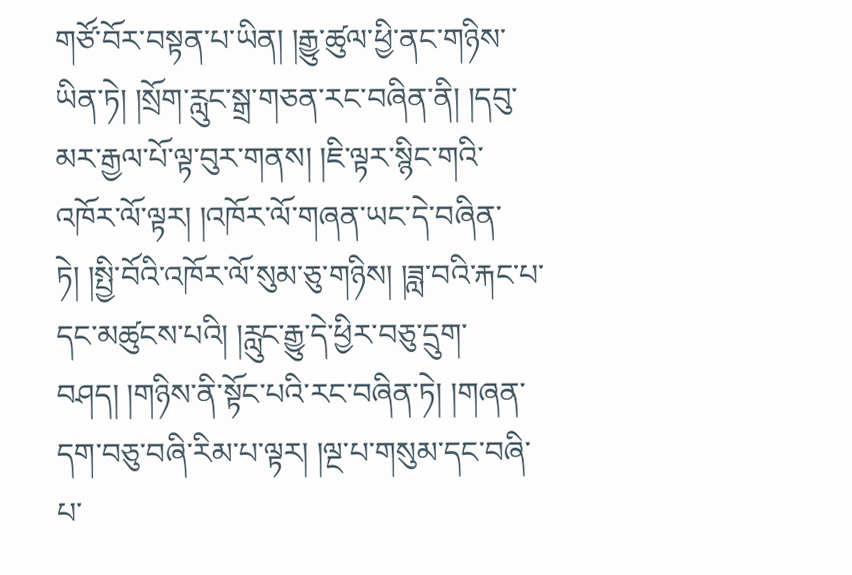གཙོ་བོར་བསྟན་པ་ཡིན། །རྒྱུ་ཚུལ་ཕྱི་ནང་གཉིས་ཡིན་ཏེ། །སྲོག་རླུང་སྒྲ་གཅན་རང་བཞིན་ནི། །དབུ་མར་རྒྱལ་པོ་ལྟ་བུར་གནས། །ཇི་ལྟར་སྙིང་གའི་འཁོར་ལོ་ལྟར། །འཁོར་ལོ་གཞན་ཡང་དེ་བཞིན་ཏེ། །སྤྱི་བོའི་འཁོར་ལོ་སུམ་ཅུ་གཉིས། །ཟླ་བའི་རྐང་པ་དང་མཚུངས་པའི། །རླུང་རྒྱུ་དེ་ཕྱིར་བཅུ་དྲུག་བཤད། །གཉིས་ནི་སྟོང་པའི་རང་བཞིན་ཏེ། །གཞན་དག་བཅུ་བཞི་རིམ་པ་ལྟར། །ལྔ་པ་གསུམ་དང་བཞི་པ་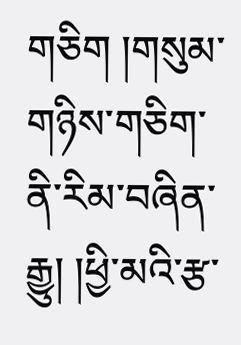གཅིག །གསུམ་གཉིས་གཅིག་ནི་རིམ་བཞིན་རྒྱུ། །ཕྱི་མའི་རྩ་